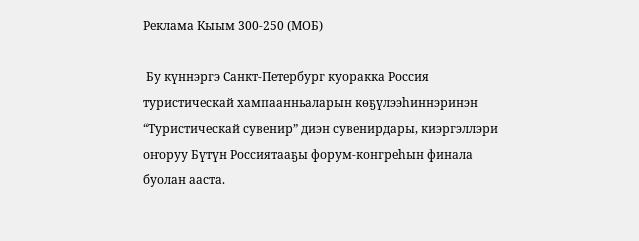Реклама Кыым 300-250 (МОБ)

 Бу күннэргэ Санкт-Петербург куоракка Россия туристическай хампаанньаларын көҕүлээһиннэринэн “Туристическай сувенир” диэн сувенирдары, киэргэллэри оҥоруу Бүтүн Россиятааҕы форум-конгреһын финала буолан ааста.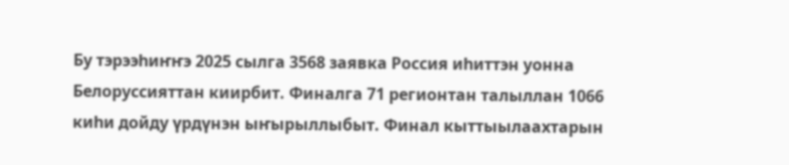Бу тэрээһиҥҥэ 2025 сылга 3568 заявка Россия иһиттэн уонна Белоруссияттан киирбит. Финалга 71 регионтан талыллан 1066 киһи дойду үрдүнэн ыҥырыллыбыт. Финал кыттыылаахтарын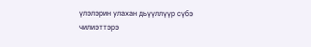үлэлэрин улахан дьүүллүүр сүбэ чилиэттэрэ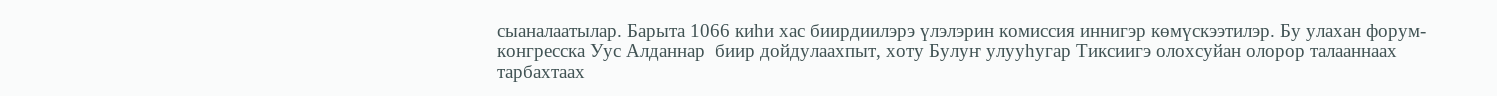сыаналаатылар. Барыта 1066 киһи хас биирдиилэрэ үлэлэрин комиссия иннигэр көмүскээтилэр. Бу улахан форум-конгресска Уус Алданнар  биир дойдулаахпыт, хоту Булуҥ улууһугар Тиксиигэ олохсуйан олорор талааннаах тарбахтаах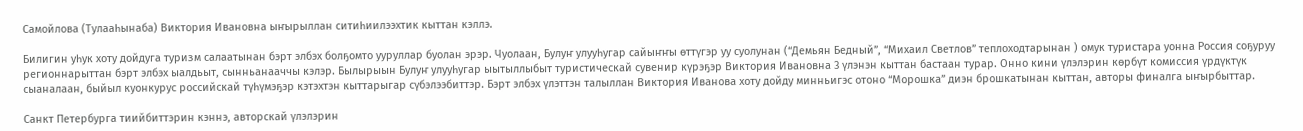Самойлова (Тулааһынаба) Виктория Ивановна ыҥырыллан ситиһиилээхтик кыттан кэллэ.

Билигин уһук хоту дойдуга туризм салаатынан бэрт элбэх болҕомто ууруллар буолан эрэр. Чуолаан, Булуҥ улууһугар сайыҥҥы өттүгэр уу суолунан (“Демьян Бедный”, “Михаил Светлов” теплоходтарынан ) омук туристара уонна Россия соҕуруу регионнарыттан бэрт элбэх ыалдьыт, сынньанааччы кэлэр. Былырыын Булуҥ улууһугар ыытыллыбыт туристическай сувенир күрэҕэр Виктория Ивановна 3 үлэнэн кыттан бастаан турар. Онно кини үлэлэрин көрбүт комиссия үрдүктүк сыаналаан, быйыл куонкурус российскай түһүмэҕэр кэтэхтэн кыттарыгар сүбэлээбиттэр. Бэрт элбэх үлэттэн талыллан Виктория Иванова хоту дойду минньигэс отоно “Морошка” диэн брошкатынан кыттан, авторы финалга ыҥырбыттар.

Санкт Петербурга тиийбиттэрин кэннэ, авторскай үлэлэрин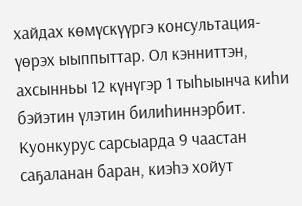хайдах көмүскүүргэ консультация-үөрэх ыыппыттар. Ол кэнниттэн, ахсынньы 12 күнүгэр 1 тыһыынча киһи бэйэтин үлэтин билиһиннэрбит. Куонкурус сарсыарда 9 чаастан саҕаланан баран, киэһэ хойут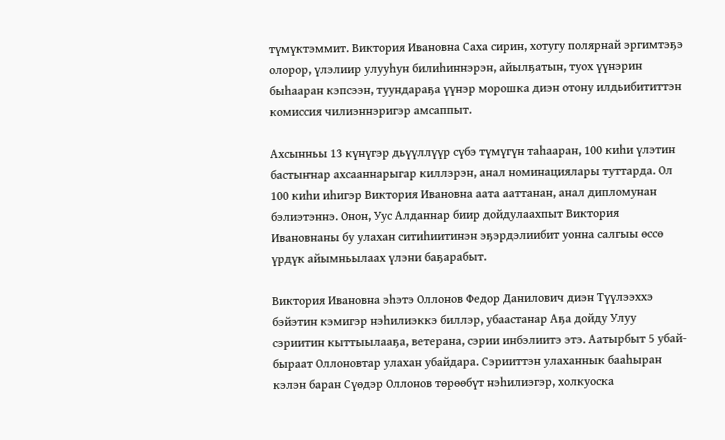түмүктэммит. Виктория Ивановна Саха сирин, хотугу полярнай эргимтэҕэ олорор, үлэлиир улууһун билиһиннэрэн, айылҕатын, туох үүнэрин быһааран кэпсээн, туундараҕа үүнэр морошка диэн отону илдьибититтэн комиссия чилиэннэригэр амсаппыт.

Ахсынньы 13 күнүгэр дьүүллүүр сүбэ түмүгүн таһааран, 100 киһи үлэтин бастыҥнар ахсааннарыгар киллэрэн, анал номинациялары туттарда. Ол 100 киһи иһигэр Виктория Ивановна аата ааттанан, анал дипломунан бэлиэтэннэ. Онон, Уус Алданнар биир дойдулаахпыт Виктория Ивановнаны бу улахан ситиһиитинэн эҕэрдэлиибит уонна салгыы өссө үрдүк айымньылаах үлэни баҕарабыт.

Виктория Ивановна эһэтэ Оллонов Федор Данилович диэн Түүлээххэ бэйэтин кэмигэр нэһилиэккэ биллэр, убаастанар Аҕа дойду Улуу сэриитин кыттыылааҕа, ветерана, сэрии инбэлиитэ этэ. Аатырбыт 5 убай-быраат Оллоновтар улахан убайдара. Сэрииттэн улаханнык бааһыран кэлэн баран Сүөдэр Оллонов төрөөбүт нэһилиэгэр, холкуоска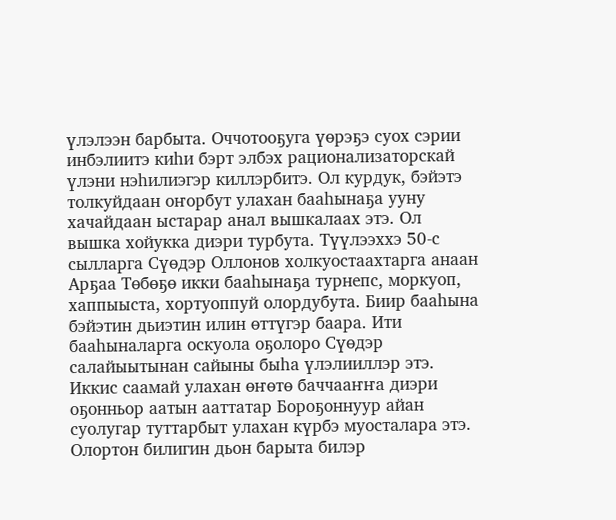үлэлээн барбыта. Оччотооҕуга үөрэҕэ суох сэрии инбэлиитэ киһи бэрт элбэх рационализаторскай үлэни нэһилиэгэр киллэрбитэ. Ол курдук, бэйэтэ толкуйдаан оҥорбут улахан бааһынаҕа ууну хачайдаан ыстарар анал вышкалаах этэ. Ол вышка хойукка диэри турбута. Түүлээххэ 50-с сылларга Сүөдэр Оллонов холкуостаахтарга анаан Арҕаа Төбөҕө икки бааһынаҕа турнепс, моркуоп, хаппыыста, хортуоппуй олордубута. Биир бааһына бэйэтин дьиэтин илин өттүгэр баара. Ити бааһыналарга оскуола оҕолоро Сүөдэр салайыытынан сайыны быһа үлэлииллэр этэ. Иккис саамай улахан өҥөтө баччааҥҥа диэри оҕонньор аатын ааттатар Бороҕоннуур айан суолугар туттарбыт улахан күрбэ муосталара этэ. Олортон билигин дьон барыта билэр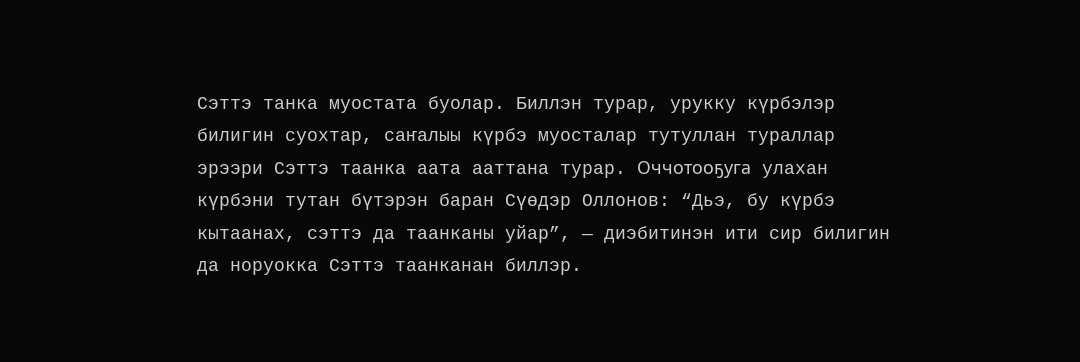Сэттэ танка муостата буолар. Биллэн турар, урукку күрбэлэр билигин суохтар, саҥалыы күрбэ муосталар тутуллан тураллар эрээри Сэттэ таанка аата ааттана турар. Оччотооҕуга улахан күрбэни тутан бүтэрэн баран Сүөдэр Оллонов: “Дьэ, бу күрбэ кытаанах, сэттэ да таанканы уйар”, — диэбитинэн ити сир билигин да норуокка Сэттэ таанканан биллэр.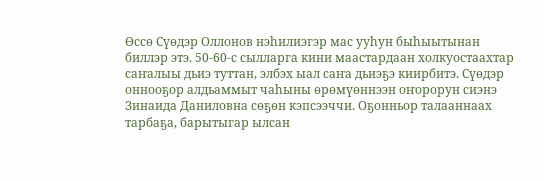Өссө Сүөдэр Оллонов нэһилиэгэр мас ууһун быһыытынан биллэр этэ. 50-60-с сылларга кини маастардаан холкуостаахтар саҥалыы дьиэ туттан, элбэх ыал саҥа дьиэҕэ киирбитэ. Сүөдэр оннооҕор алдьаммыт чаһыны өрөмүөннээн оҥорорун сиэнэ Зинаида Даниловна сөҕөн кэпсээччи. Оҕонньор талааннаах тарбаҕа, барытыгар ылсан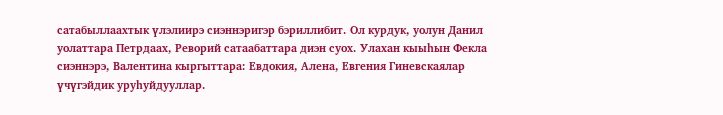сатабыллаахтык үлэлиирэ сиэннэригэр бэриллибит. Ол курдук, уолун Данил уолаттара Петрдаах, Реворий сатаабаттара диэн суох. Улахан кыыһын Фекла сиэннэрэ, Валентина кыргыттара: Евдокия, Алена, Евгения Гиневскаялар үчүгэйдик уруһуйдууллар.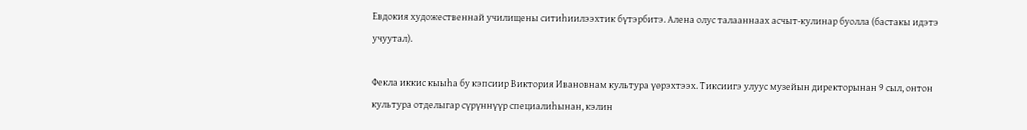Евдокия художественнай училищены ситиһиилээхтик бүтэрбитэ. Алена олус талааннаах асчыт-кулинар буолла (бастакы идэтэ учуутал).

Фекла иккис кыыһа бу кэпсиир Виктория Ивановнам культура үөрэхтээх. Тиксиигэ улуус музейын директорынан 9 сыл, онтон культура отделыгар сүрүннүүр специалиһынан, кэлин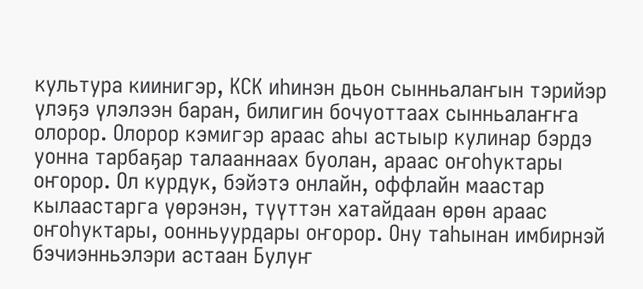культура киинигэр, КСК иһинэн дьон сынньалаҥын тэрийэр үлэҕэ үлэлээн баран, билигин бочуоттаах сынньалаҥҥа олорор. Олорор кэмигэр араас аһы астыыр кулинар бэрдэ уонна тарбаҕар талааннаах буолан, араас оҥоһуктары оҥорор. Ол курдук, бэйэтэ онлайн, оффлайн маастар кылаастарга үөрэнэн, түүттэн хатайдаан өрөн араас оҥоһуктары, оонньуурдары оҥорор. Ону таһынан имбирнэй бэчиэнньэлэри астаан Булуҥ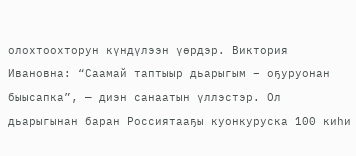олохтоохторун күндүлээн үөрдэр. Виктория Ивановна: “Саамай таптыыр дьарыгым – оҕуруонан быысапка”, — диэн санаатын үллэстэр. Ол дьарыгынан баран Россиятааҕы куонкуруска 100 киһи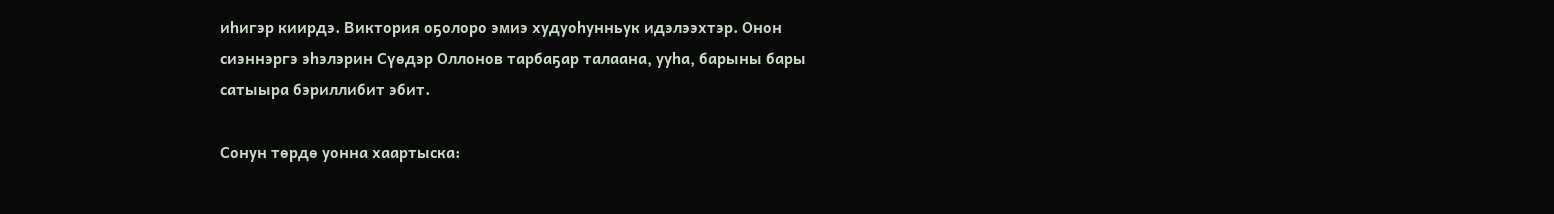иһигэр киирдэ. Виктория оҕолоро эмиэ худуоһунньук идэлээхтэр. Онон сиэннэргэ эһэлэрин Сүөдэр Оллонов тарбаҕар талаана, ууһа, барыны бары сатыыра бэриллибит эбит.

Сонун төрдө уонна хаартыска: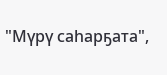"Мүрү саһарҕата",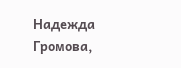Надежда Громова,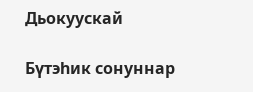Дьокуускай

Бүтэһик сонуннар